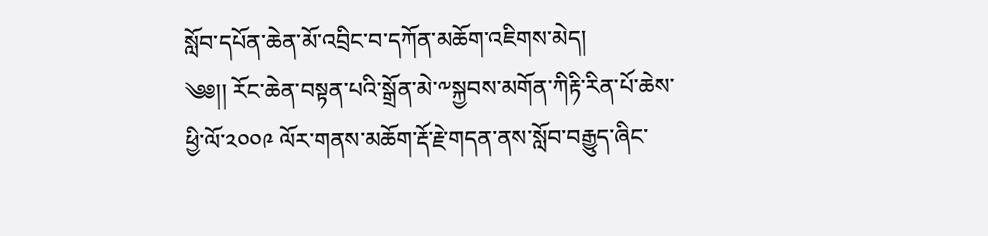སློབ་དཔོན་ཆེན་མོ་འབྲིང་བ་དཀོན་མཆོག་འཇིགས་མེད།
༄༅།། རོང་ཆེན་བསྟན་པའི་སྒྲོན་མེ་༸སྐྱབས་མགོན་ཀིརྟི་རིན་པོ་ཆེས་ཕྱི་ལོ་༢༠༠༩ ལོར་གནས་མཆོག་རྡོ་རྗེ་གདན་ནས་སློབ་བརྒྱུད་ཞིང་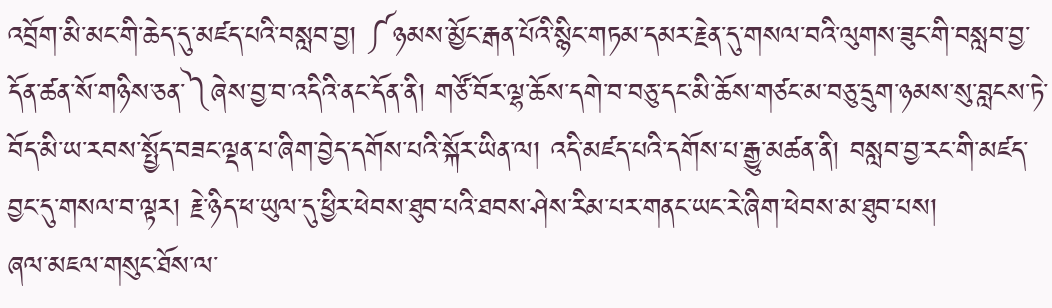འབྲོག་མི་མང་གི་ཆེད་དུ་མཛད་པའི་བསླབ་བྱ། ༼ཉམས་མྱོང་རྒན་པོའི་སྙིང་གཏམ་དམར་རྗེན་དུ་གསལ་བའི་ལུགས་ཟུང་གི་བསླབ་བྱ་དོན་ཚན་སོ་གཉིས་ཅན་༽ཞེས་བྱ་བ་འདིའི་ནང་དོན་ནི། གཙོ་བོར་ལྷ་ཆོས་དགེ་བ་བཅུ་དང་མི་ཆོས་གཙང་མ་བཅུ་དྲུག་ཉམས་སུ་བླངས་ཏེ་བོད་མི་ཡ་རབས་སྤྱོད་བཟང་ལྡན་པ་ཞིག་བྱེད་དགོས་པའི་སྐོར་ཡིན་ལ། འདི་མཛད་པའི་དགོས་པ་རྒྱུ་མཚན་ནི། བསླབ་བྱ་རང་གི་མཛད་བྱང་དུ་གསལ་བ་ལྟར། རྗེ་ཉིད་ཕ་ཡུལ་དུ་ཕྱིར་ཕེབས་ཐུབ་པའི་ཐབས་ཤེས་རིམ་པར་གནང་ཡང་རེ་ཞིག་ཕེབས་མ་ཐུབ་པས།
ཞལ་མཇལ་གསུང་ཐོས་ལ་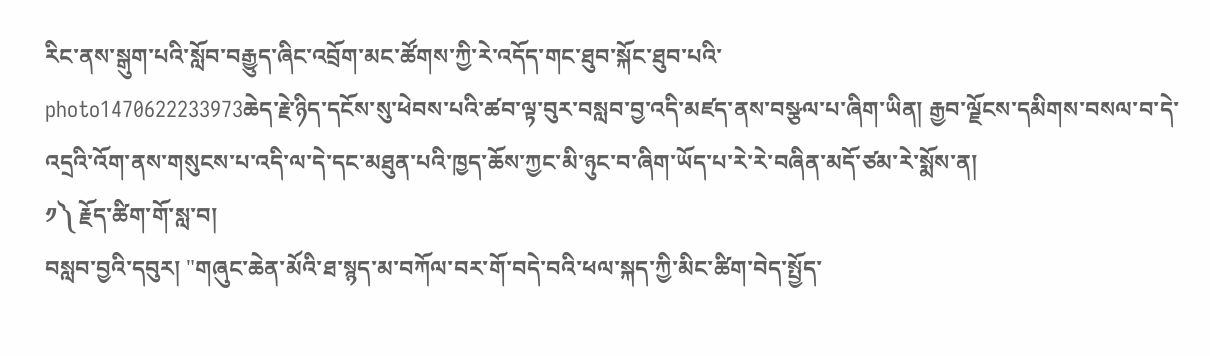རིང་ནས་སྒུག་པའི་སློབ་བརྒྱུད་ཞིང་འབྲོག་མང་ཚོགས་ཀྱི་རེ་འདོད་གང་ཐུབ་སྐོང་ཐུབ་པའི་
photo1470622233973ཆེད་རྗེ་ཉིད་དངོས་སུ་ཕེབས་པའི་ཚབ་ལྟ་བུར་བསླབ་བྱ་འདི་མཛད་ནས་བསྩལ་པ་ཞིག་ཡིན། རྒྱབ་ལྗོངས་དམིགས་བསལ་བ་དེ་འདྲའི་འོག་ནས་གསུངས་པ་འདི་ལ་དེ་དང་མཐུན་པའི་ཁྱད་ཆོས་ཀྱང་མི་ཉུང་བ་ཞིག་ཡོད་པ་རེ་རེ་བཞིན་མདོ་ཙམ་རེ་སྨོས་ན།
༡༽ རྗོད་ཚིག་གོ་སླ་བ།
བསླབ་བྱའི་དབུར། "གཞུང་ཆེན་མོའི་ཐ་སྙད་མ་བཀོལ་བར་གོ་བདེ་བའི་ཕལ་སྐད་ཀྱི་མིང་ཚིག་བེད་སྤྱོད་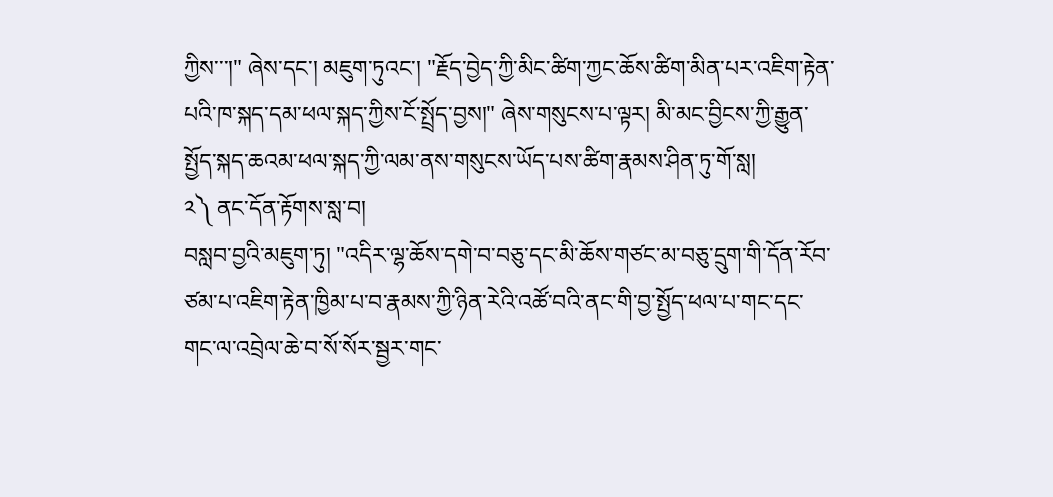ཀྱིས་་་།" ཞེས་དང་། མཇུག་ཏུའང་། "རྗོད་བྱེད་ཀྱི་མིང་ཚིག་ཀྱང་ཆོས་ཚིག་མིན་པར་འཇིག་རྟེན་པའི་ཁ་སྐད་དམ་ཕལ་སྐད་ཀྱིས་ངོ་སྤྲོད་བྱས།" ཞེས་གསུངས་པ་ལྟར། མི་མང་བྱིངས་ཀྱི་རྒྱུན་སྤྱོད་སྐད་ཆའམ་ཕལ་སྐད་ཀྱི་ལམ་ནས་གསུངས་ཡོད་པས་ཚིག་རྣམས་ཤིན་ཏུ་གོ་སླ།
༢༽ ནང་དོན་རྟོགས་སླ་བ།
བསླབ་བྱའི་མཇུག་ཏུ། "འདིར་ལྷ་ཆོས་དགེ་བ་བཅུ་དང་མི་ཆོས་གཙང་མ་བཅུ་དྲུག་གི་དོན་རོབ་ཙམ་པ་འཇིག་རྟེན་ཁྱིམ་པ་བ་རྣམས་ཀྱི་ཉིན་རེའི་འཚོ་བའི་ནང་གི་བྱ་སྤྱོད་ཕལ་པ་གང་དང་གང་ལ་འབྲེལ་ཆེ་བ་སོ་སོར་སྦྱར་གང་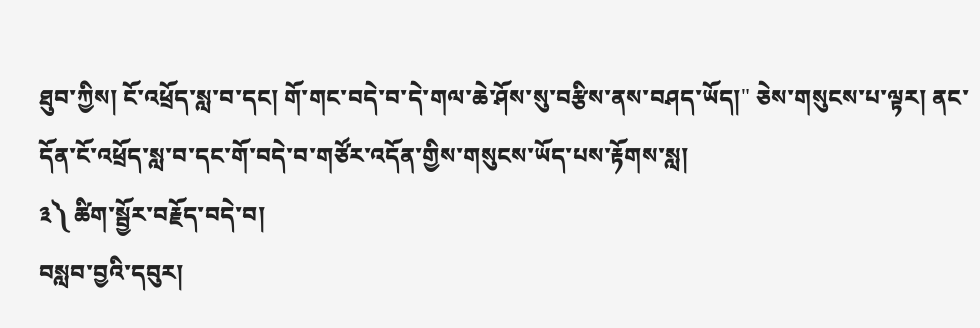ཐུབ་ཀྱིས། ངོ་འཕྲོད་སླ་བ་དང། གོ་གང་བདེ་བ་དེ་གལ་ཆེ་ཤོས་སུ་བརྩིས་ནས་བཤད་ཡོད།" ཅེས་གསུངས་པ་ལྟར། ནང་དོན་ངོ་འཕྲོད་སླ་བ་དང་གོ་བདེ་བ་གཙོར་འདོན་གྱིས་གསུངས་ཡོད་པས་རྟོགས་སླ།
༣༽ ཚིག་སྦྱོར་བརྗོད་བདེ་བ།
བསླབ་བྱའི་དབུར།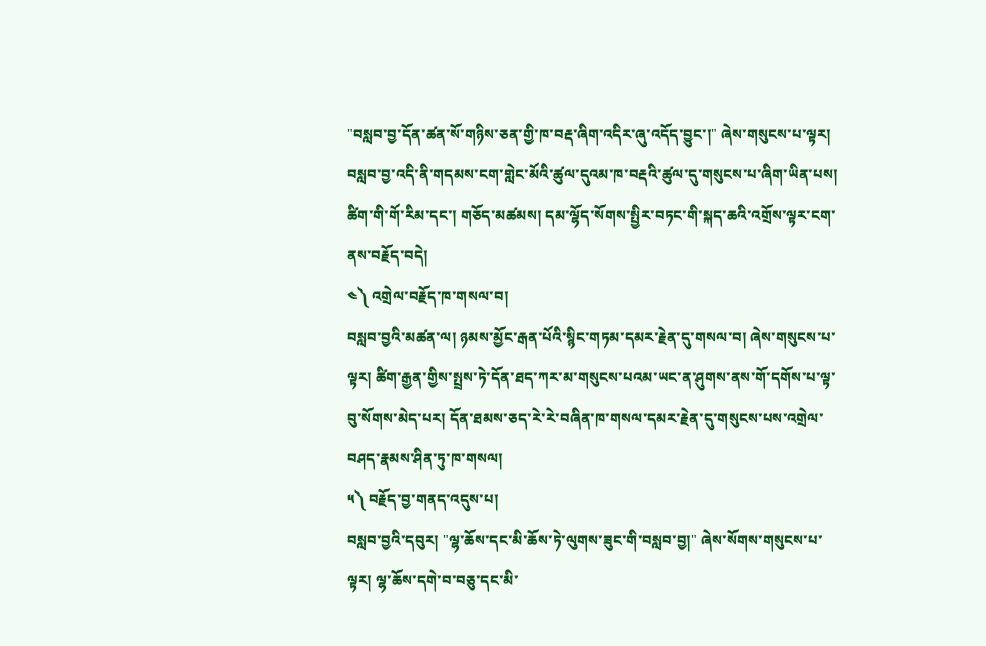"བསླབ་བྱ་དོན་ཚན་སོ་གཉིས་ཅན་གྱི་ཁ་བརྡ་ཞིག་འདིར་ཞུ་འདོད་བྱུང་།" ཞེས་གསུངས་པ་ལྟར། བསླབ་བྱ་འདི་ནི་གདམས་ངག་གླེང་མོའི་ཚུལ་དུའམ་ཁ་བརྡའི་ཚུལ་དུ་གསུངས་པ་ཞིག་ཡིན་པས། ཚིག་གི་གོ་རིམ་དང་། གཅོད་མཚམས། དམ་ལྷོད་སོགས་སྤྱིར་བཏང་གི་སྐད་ཆའི་འགྲོས་ལྟར་ངག་ནས་བརྗོད་བདེ།
༤༽ འགྲེལ་བརྗོད་ཁ་གསལ་བ།
བསླབ་བྱའི་མཚན་ལ། ཉམས་མྱོང་རྒན་པོའི་སྙིང་གཏམ་དམར་རྗེན་དུ་གསལ་བ། ཞེས་གསུངས་པ་ལྟར། ཚིག་རྒྱན་གྱིས་སྤྲས་ཏེ་དོན་ཐད་ཀར་མ་གསུངས་པའམ་ཡང་ན་ཤུགས་ནས་གོ་དགོས་པ་ལྟ་བུ་སོགས་མེད་པར། དོན་ཐམས་ཅད་རེ་རེ་བཞིན་ཁ་གསལ་དམར་རྗེན་དུ་གསུངས་པས་འགྲེལ་བཤད་རྣམས་ཤིན་ཏུ་ཁ་གསལ།
༥༽ བརྗོད་བྱ་གནད་འདུས་པ།
བསླབ་བྱའི་དབུར། "ལྷ་ཆོས་དང་མི་ཆོས་ཏེ་ལུགས་ཟུང་གི་བསླབ་བྱ།" ཞེས་སོགས་གསུངས་པ་ལྟར། ལྷ་ཆོས་དགེ་བ་བཅུ་དང་མི་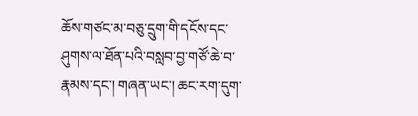ཆོས་གཙང་མ་བཅུ་དྲུག་གི་དངོས་དང་ཤུགས་ལ་ཐོན་པའི་བསླབ་བྱ་གཙོ་ཆེ་བ་རྣམས་དང་། གཞན་ཡང་། ཆང་རག་དུག་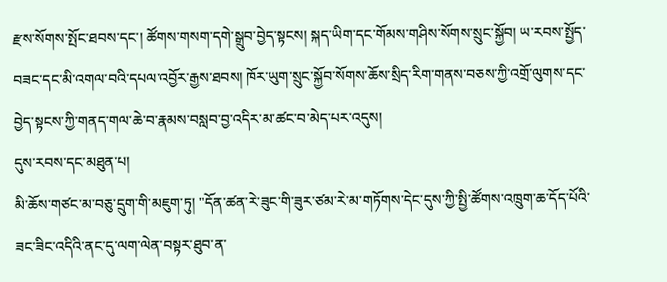རྫས་སོགས་སྤོང་ཐབས་དང་། ཚོགས་གསག་དགེ་སྒྲུབ་བྱེད་སྟངས། སྐད་ཡིག་དང་གོམས་གཤིས་སོགས་སྲུང་སྐྱོབ། ཡ་རབས་སྤྱོད་བཟང་དང་མི་འགལ་བའི་དཔལ་འབྱོར་རྒྱས་ཐབས། ཁོར་ཡུག་སྲུང་སྐྱོབ་སོགས་ཆོས་སྲིད་རིག་གནས་བཅས་ཀྱི་འགྲོ་ལུགས་དང་བྱེད་སྟངས་ཀྱི་གནད་གལ་ཆེ་བ་རྣམས་བསླབ་བྱ་འདིར་མ་ཚང་བ་མེད་པར་འདུས།
དུས་རབས་དང་མཐུན་པ།
མི་ཆོས་གཙང་མ་བཅུ་དྲུག་གི་མཇུག་ཏུ། "དོན་ཚན་རེ་ཟུང་གི་ཟུར་ཙམ་རེ་མ་གཏོགས་དེང་དུས་ཀྱི་སྤྱི་ཚོགས་འཁྲུག་ཆ་དོད་པོའི་ཟང་ཟིང་འདིའི་ནང་དུ་ལག་ལེན་བསྟར་ཐུབ་ན་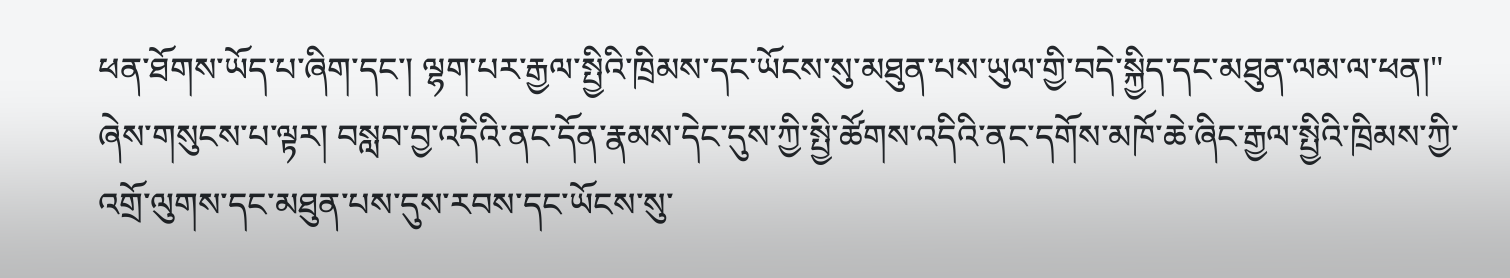ཕན་ཐོགས་ཡོད་པ་ཞིག་དང་། ལྷག་པར་རྒྱལ་སྤྱིའི་ཁྲིམས་དང་ཡོངས་སུ་མཐུན་པས་ཡུལ་གྱི་བདེ་སྐྱིད་དང་མཐུན་ལམ་ལ་ཕན།" ཞེས་གསུངས་པ་ལྟར། བསླབ་བྱ་འདིའི་ནང་དོན་རྣམས་དེང་དུས་ཀྱི་སྤྱི་ཚོགས་འདིའི་ནང་དགོས་མཁོ་ཆེ་ཞིང་རྒྱལ་སྤྱིའི་ཁྲིམས་ཀྱི་འགྲོ་ལུགས་དང་མཐུན་པས་དུས་རབས་དང་ཡོངས་སུ་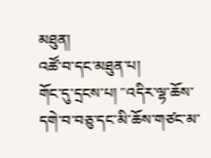མཐུན།
འཚོ་བ་དང་མཐུན་པ།
གོང་དུ་དྲངས་པ། "འདིར་ལྷ་ཆོས་དགེ་བ་བཅུ་དང་མི་ཆོས་གཙང་མ་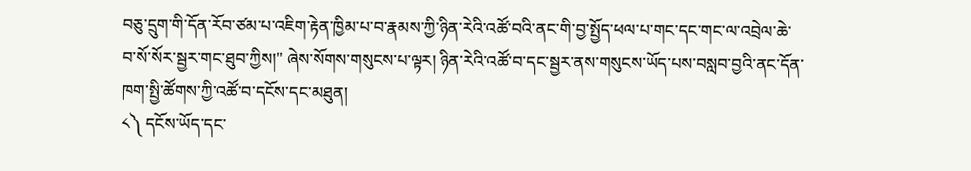བཅུ་དྲུག་གི་དོན་རོབ་ཙམ་པ་འཇིག་རྟེན་ཁྱིམ་པ་བ་རྣམས་ཀྱི་ཉིན་རེའི་འཚོ་བའི་ནང་གི་བྱ་སྤྱོད་ཕལ་པ་གང་དང་གང་ལ་འབྲེལ་ཆེ་བ་སོ་སོར་སྦྱར་གང་ཐུབ་ཀྱིས།" ཞེས་སོགས་གསུངས་པ་ལྟར། ཉིན་རེའི་འཚོ་བ་དང་སྦྱར་ནས་གསུངས་ཡོད་པས་བསླབ་བྱའི་ནང་དོན་ཁག་སྤྱི་ཚོགས་ཀྱི་འཚོ་བ་དངོས་དང་མཐུན།
༨༽ དངོས་ཡོད་དང་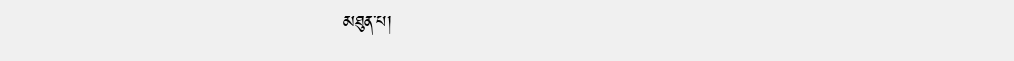མཐུན་པ།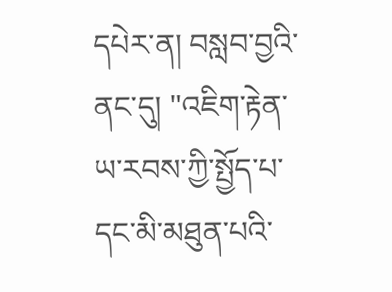དཔེར་ན། བསླབ་བྱའི་ནང་དུ། "འཇིག་རྟེན་ཡ་རབས་ཀྱི་སྤྱོད་པ་དང་མི་མཐུན་པའི་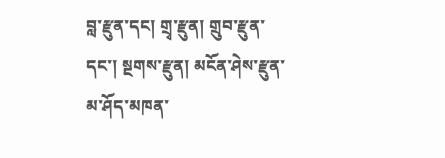བླ་རྫུན་དང། གྲྭ་རྫུན། གྲུབ་རྫུན་དང་། སྔགས་རྫུན། མངོན་ཤེས་རྫུན་མ་ཤོད་མཁན་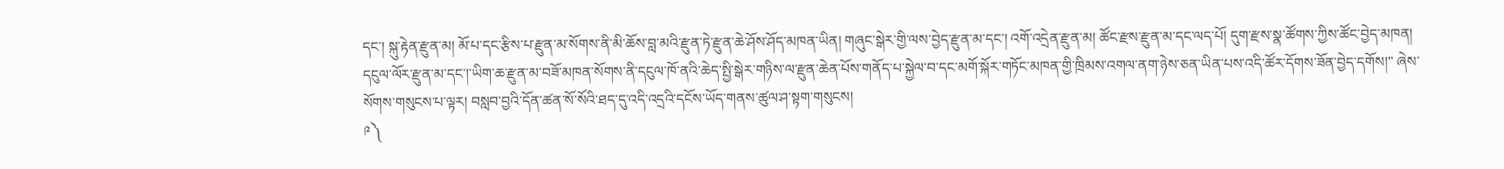དང་། སྐུ་རྟེན་རྫུན་མ། མོ་པ་དང་རྩིས་པ་རྫུན་མ་སོགས་ནི་མི་ཆོས་བླ་མའི་རྫུན་ཏེ་རྫུན་ཆེ་ཤོས་ཤོད་མཁན་ཡིན། གཞུང་སྒེར་གྱི་ལས་བྱེད་རྫུན་མ་དང་། འགོ་འདྲེན་རྫུན་མ། ཚོང་རྫས་རྫུན་མ་དང་ལད་པོ། དུག་རྫས་སྣ་ཚོགས་ཀྱིས་ཚོང་བྱེད་མཁན། དངུལ་ལོར་རྫུན་མ་དང་།་ཡིག་ཆ་རྫུན་མ་བཟོ་མཁན་སོགས་ནི་དངུལ་ཁོ་ནའི་ཆེད་སྤྱི་སྒེར་གཉིས་ལ་རྫུན་ཆེན་པོས་གནོད་པ་སྐྱེལ་བ་དང་མགོ་སྐོར་གཏོང་མཁན་གྱི་ཁྲིམས་འགལ་ནག་ཉེས་ཅན་ཡིན་པས་འདི་ཚོར་དོགས་ཟོན་བྱེད་དགོས།" ཞེས་སོགས་གསུངས་པ་ལྟར། བསླབ་བྱའི་དོན་ཚན་སོ་སོའི་ཐད་དུ་འདི་འདྲའི་དངོས་ཡོད་གནས་ཚུལ་ཤ་སྟག་གསུངས།
༩༽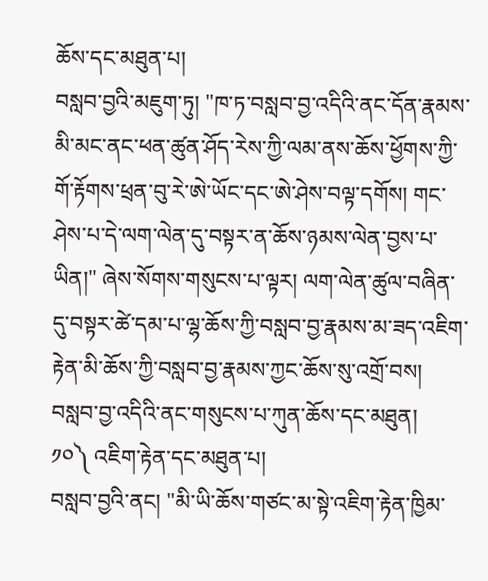ཆོས་དང་མཐུན་པ།
བསླབ་བྱའི་མཇུག་ཏུ། "ཁ་ཏ་བསླབ་བྱ་འདིའི་ནང་དོན་རྣམས་མི་མང་ནང་ཕན་ཚུན་ཤོད་རེས་ཀྱི་ལམ་ནས་ཆོས་ཕྱོགས་ཀྱི་གོ་རྟོགས་ཕྲན་བུ་རེ་ཨེ་ཡོང་དང་ཨེ་ཤེས་བལྟ་དགོས། གང་ཤེས་པ་དེ་ལག་ལེན་དུ་བསྟར་ན་ཆོས་ཉམས་ལེན་བྱས་པ་ཡིན།" ཞེས་སོགས་གསུངས་པ་ལྟར། ལག་ལེན་ཚུལ་བཞིན་དུ་བསྟར་ཚེ་དམ་པ་ལྷ་ཆོས་ཀྱི་བསླབ་བྱ་རྣམས་མ་ཟད་འཇིག་རྟེན་མི་ཆོས་ཀྱི་བསླབ་བྱ་རྣམས་ཀྱང་ཆོས་སུ་འགྲོ་བས། བསླབ་བྱ་འདིའི་ནང་གསུངས་པ་ཀུན་ཆོས་དང་མཐུན།
༡༠༽ འཇིག་རྟེན་དང་མཐུན་པ།
བསླབ་བྱའི་ནང། "མི་ཡི་ཆོས་གཙང་མ་སྟེ་འཇིག་རྟེན་ཁྱིམ་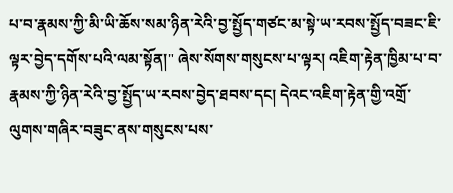པ་བ་རྣམས་ཀྱི་མི་ཡི་ཆོས་སམ་ཉིན་རེའི་བྱ་སྤྱོད་གཙང་མ་སྟེ་ཡ་རབས་སྤྱོད་བཟང་ཇི་ལྟར་བྱེད་དགོས་པའི་ལམ་སྟོན།" ཞེས་སོགས་གསུངས་པ་ལྟར། འཇིག་རྟེན་ཁྱིམ་པ་བ་རྣམས་ཀྱི་ཉིན་རེའི་བྱ་སྤྱོད་ཡ་རབས་བྱེད་ཐབས་དང། དེའང་འཇིག་རྟེན་གྱི་འགྲོ་ལུགས་གཞིར་བཟུང་ནས་གསུངས་པས་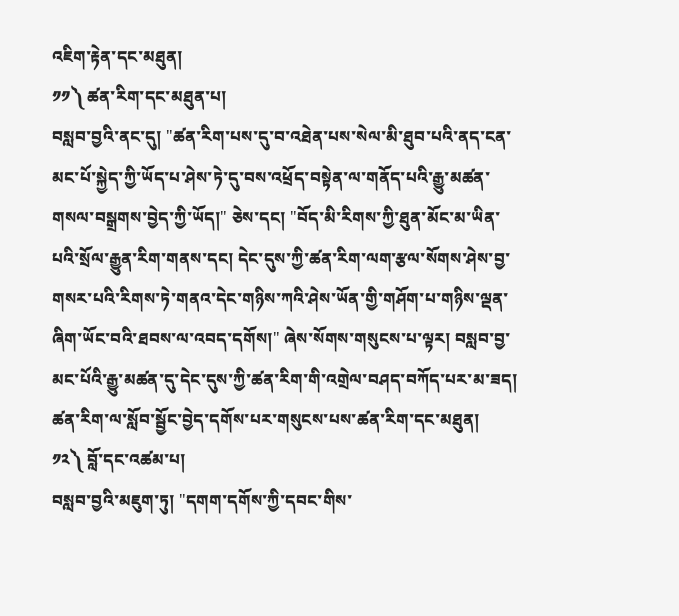འཇིག་རྟེན་དང་མཐུན།
༡༡༽ ཚན་རིག་དང་མཐུན་པ།
བསླབ་བྱའི་ནང་དུ། "ཚན་རིག་པས་དུ་བ་འཐེན་པས་སེལ་མི་ཐུབ་པའི་ནད་ངན་མང་པོ་སྐྱེད་ཀྱི་ཡོད་པ་ཤེས་ཏེ་དུ་བས་འཕྲོད་བསྟེན་ལ་གནོད་པའི་རྒྱུ་མཚན་གསལ་བསྒྲགས་བྱེད་ཀྱི་ཡོད།" ཅེས་དང། "བོད་མི་རིགས་ཀྱི་ཐུན་མོང་མ་ཡིན་པའི་སྲོལ་རྒྱུན་རིག་གནས་དང། དེང་དུས་ཀྱི་ཚན་རིག་ལག་རྩལ་སོགས་ཤེས་བྱ་གསར་པའི་རིགས་ཏེ་གནའ་དེང་གཉིས་ཀའི་ཤེས་ཡོན་གྱི་གཤོག་པ་གཉིས་ལྡན་ཞིག་ཡོང་བའི་ཐབས་ལ་འབད་དགོས།" ཞེས་སོགས་གསུངས་པ་ལྟར། བསླབ་བྱ་མང་པོའི་རྒྱུ་མཚན་དུ་དེང་དུས་ཀྱི་ཚན་རིག་གི་འགྲེལ་བཤད་བཀོད་པར་མ་ཟད། ཚན་རིག་ལ་སློབ་སྦྱོང་བྱེད་དགོས་པར་གསུངས་པས་ཚན་རིག་དང་མཐུན།
༡༢༽ བློ་དང་འཚམ་པ།
བསླབ་བྱའི་མཇུག་ཏུ། "དགག་དགོས་ཀྱི་དབང་གིས་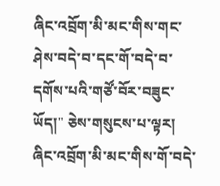ཞིང་འབྲོག་མི་མང་གིས་གང་ཤེས་བདེ་བ་དང་གོ་བདེ་བ་དགོས་པའི་གཙོ་བོར་བཟུང་ཡོད།" ཅེས་གསུངས་པ་ལྟར། ཞིང་འབྲོག་མི་མང་གིས་གོ་བདེ་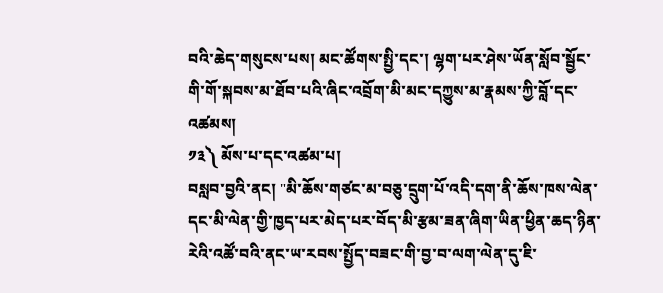བའི་ཆེད་གསུངས་པས། མང་ཚོགས་སྤྱི་དང་། ལྷག་པར་ཤེས་ཡོན་སློབ་སྦྱོང་གི་གོ་སྐབས་མ་ཐོབ་པའི་ཞིང་འབྲོག་མི་མང་དཀྱུས་མ་རྣམས་ཀྱི་བློ་དང་འཚམས།
༡༣༽ མོས་པ་དང་འཚམ་པ།
བསླབ་བྱའི་ནང། "མི་ཆོས་གཙང་མ་བཅུ་དྲུག་པོ་འདི་དག་ནི་ཆོས་ཁས་ལེན་དང་མི་ལེན་གྱི་ཁྱད་པར་མེད་པར་བོད་མི་རྩམ་ཟན་ཞིག་ཡིན་ཕྱིན་ཆད་ཉིན་རེའི་འཚོ་བའི་ནང་ཡ་རབས་སྤྱོད་བཟང་གི་བྱ་བ་ལག་ལེན་དུ་ཇི་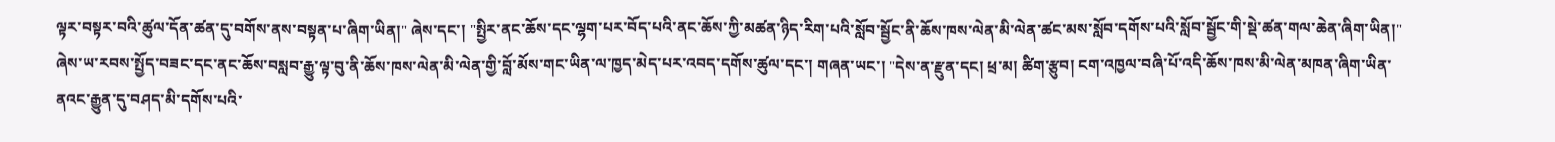ལྟར་བསྟར་བའི་ཚུལ་དོན་ཚན་དུ་བགོས་ནས་བསྟན་པ་ཞིག་ཡིན།" ཞེས་དང་། "སྤྱིར་ནང་ཆོས་དང་ལྷག་པར་བོད་པའི་ནང་ཆོས་ཀྱི་མཚན་ཉིད་རིག་པའི་སློབ་སྦྱོང་ནི་ཆོས་ཁས་ལེན་མི་ལེན་ཚང་མས་སློབ་དགོས་པའི་སློབ་སྦྱོང་གི་སྡེ་ཚན་གལ་ཆེན་ཞིག་ཡིན།" ཞེས་ཡ་རབས་སྤྱོད་བཟང་དང་ནང་ཆོས་བསླབ་རྒྱུ་ལྟ་བུ་ནི་ཆོས་ཁས་ལེན་མི་ལེན་གྱི་བློ་མོས་གང་ཡིན་ལ་ཁྱད་མེད་པར་འབད་དགོས་ཚུལ་དང་། གཞན་ཡང་། "དེས་ན་རྫུན་དང། ཕྲ་མ། ཚིག་རྩུབ། ངག་འཁྱལ་བཞི་པོ་འདི་ཆོས་ཁས་མི་ལེན་མཁན་ཞིག་ཡིན་ནའང་རྒྱུན་དུ་བཤད་མི་དགོས་པའི་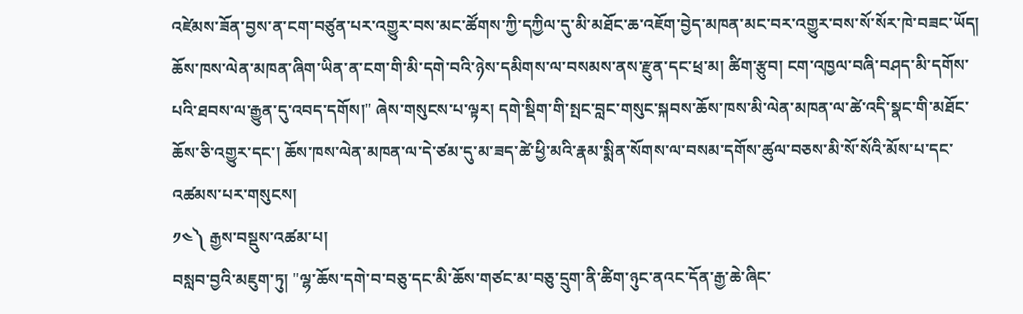འཛེམས་ཟོན་བྱས་ན་ངག་བཙུན་པར་འགྱུར་བས་མང་ཚོགས་ཀྱི་དཀྱིལ་དུ་མི་མཐོང་ཆ་འཇོག་བྱེད་མཁན་མང་བར་འགྱུར་བས་སོ་སོར་ཁེ་བཟང་ཡོད། ཆོས་ཁས་ལེན་མཁན་ཞིག་ཡིན་ན་ངག་གི་མི་དགེ་བའི་ཉེས་དམིགས་ལ་བསམས་ནས་རྫུན་དང་ཕྲ་མ། ཚིག་རྩུབ། ངག་འཁྱལ་བཞི་བཤད་མི་དགོས་པའི་ཐབས་ལ་རྒྱུན་དུ་འབད་དགོས།" ཞེས་གསུངས་པ་ལྟར། དགེ་སྡིག་གི་སྤང་བླང་གསུང་སྐབས་ཆོས་ཁས་མི་ལེན་མཁན་ལ་ཚེ་འདི་སྣང་གི་མཐོང་ཆོས་ཅི་འགྱུར་དང་། ཆོས་ཁས་ལེན་མཁན་ལ་དེ་ཙམ་དུ་མ་ཟད་ཚེ་ཕྱི་མའི་རྣམ་སྨིན་སོགས་ལ་བསམ་དགོས་ཚུལ་བཅས་མི་སོ་སོའི་མོས་པ་དང་འཚམས་པར་གསུངས།
༡༤༽ རྒྱས་བསྡུས་འཚམ་པ།
བསླབ་བྱའི་མཇུག་ཏུ། "ལྷ་ཆོས་དགེ་བ་བཅུ་དང་མི་ཆོས་གཙང་མ་བཅུ་དྲུག་ནི་ཚིག་ཉུང་ནའང་དོན་རྒྱ་ཆེ་ཞིང་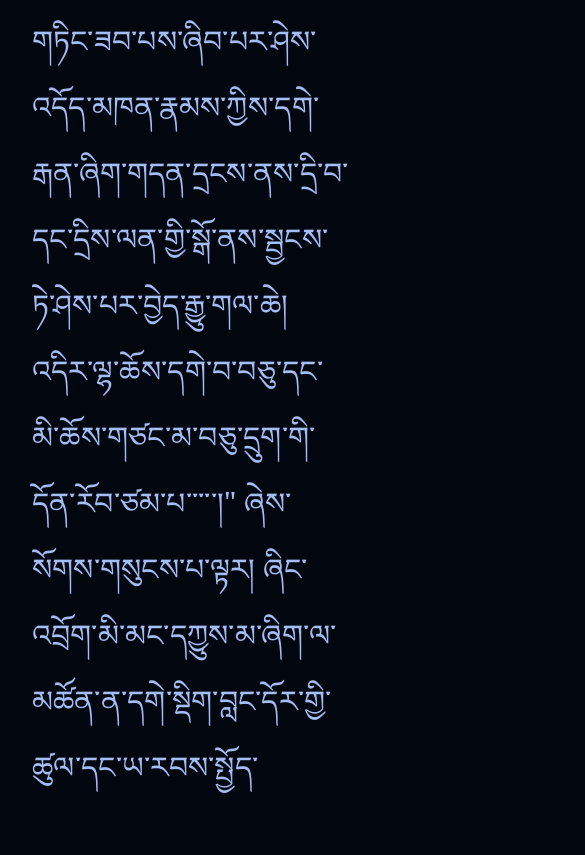གཏིང་ཟབ་པས་ཞིབ་པར་ཤེས་འདོད་མཁན་རྣམས་ཀྱིས་དགེ་རྒན་ཞིག་གདན་དྲངས་ནས་དྲི་བ་དང་དྲིས་ལན་གྱི་སྒོ་ནས་སྦྱངས་ཏེ་ཤེས་པར་བྱེད་རྒྱུ་གལ་ཆེ། འདིར་ལྷ་ཆོས་དགེ་བ་བཅུ་དང་མི་ཆོས་གཙང་མ་བཅུ་དྲུག་གི་དོན་རོབ་ཙམ་པ་་་་་།" ཞེས་སོགས་གསུངས་པ་ལྟར། ཞིང་འབྲོག་མི་མང་དཀྱུས་མ་ཞིག་ལ་མཚོན་ན་དགེ་སྡིག་བླང་དོར་གྱི་ཚུལ་དང་ཡ་རབས་སྤྱོད་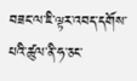བཟང་ལ་ཇི་ལྟར་འབད་དགོས་པའི་ཚུལ་ནི་ཧ་ཅང་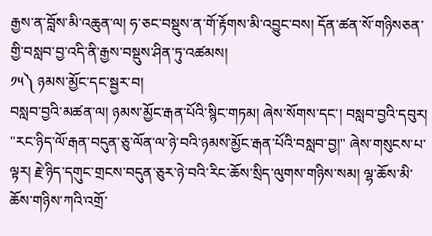རྒྱས་ན་བློས་མི་འཆུན་ལ། ཧ་ཅང་བསྡུས་ན་གོ་རྟོགས་མི་འབྱུང་བས། དོན་ཚན་སོ་གཉིསཅན་གྱི་བསླབ་བྱ་འདི་ནི་རྒྱས་བསྡུས་ཤིན་ཏུ་འཚམས།
༡༥༽ ཉམས་མྱོང་དང་སྦྱར་བ།
བསླབ་བྱའི་མཚན་ལ། ཉམས་མྱོང་རྒན་པོའི་སྙིང་གཏམ། ཞེས་སོགས་དང་། བསླབ་བྱའི་དབུར། "རང་ཉིད་ལོ་རྒན་བདུན་ཅུ་ལོན་ལ་ཉེ་བའི་ཉམས་མྱོང་རྒན་པོའི་བསླབ་བྱ།" ཞེས་གསུངས་པ་ལྟར། རྗེ་ཉིད་དགུང་གྲངས་བདུན་ཅུར་ཉེ་བའི་རིང་ཆོས་སྲིད་ལུགས་གཉིས་སམ། ལྷ་ཆོས་མི་ཆོས་གཉིས་ཀའི་འགྲོ་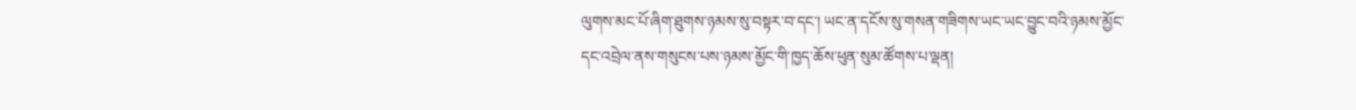ལུགས་མང་པོ་ཞིག་ཐུགས་ཉམས་སུ་བསྟར་བ་དང་། ཡང་ན་དངོས་སུ་གསན་གཟིགས་ཡང་ཡང་བྱུང་བའི་ཉམས་མྱོང་དང་འབྲེལ་ནས་གསུངས་པས་ཉམས་མྱོང་གི་ཁྱད་ཆོས་ཕུན་སུམ་ཚོགས་པ་ལྡན།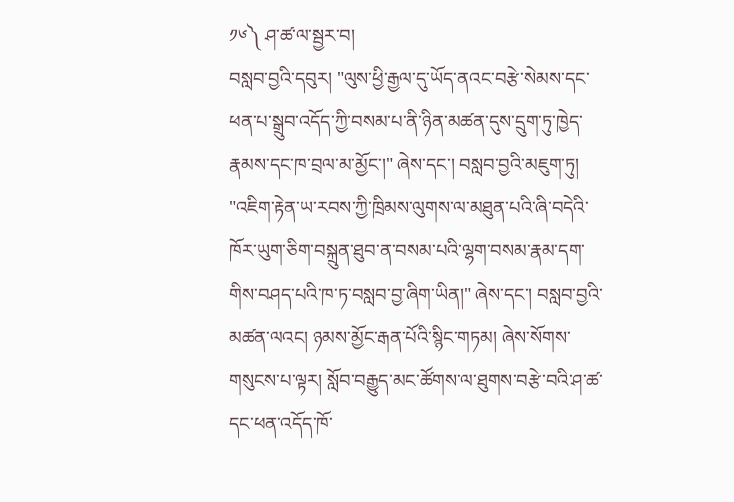༡༦༽ ཤ་ཚ་ལ་སྦྱར་བ།
བསླབ་བྱའི་དབུར། "ལུས་ཕྱི་རྒྱལ་དུ་ཡོད་ནའང་བརྩེ་སེམས་དང་ཕན་པ་སྒྲུབ་འདོད་ཀྱི་བསམ་པ་ནི་ཉིན་མཚན་དུས་དྲུག་ཏུ་ཁྱེད་རྣམས་དང་ཁ་བྲལ་མ་མྱོང་།" ཞེས་དང་། བསླབ་བྱའི་མཇུག་ཏུ། "འཇིག་རྟེན་ཡ་རབས་ཀྱི་ཁྲིམས་ལུགས་ལ་མཐུན་པའི་ཞི་བདེའི་ཁོར་ཡུག་ཅིག་བསྐྲུན་ཐུབ་ན་བསམ་པའི་ལྷག་བསམ་རྣམ་དག་གིས་བཤད་པའི་ཁ་ཏ་བསླབ་བྱ་ཞིག་ཡིན།" ཞེས་དང་། བསླབ་བྱའི་མཚན་ལའང། ཉམས་མྱོང་རྒན་པོའི་སྙིང་གཏམ། ཞེས་སོགས་གསུངས་པ་ལྟར། སློབ་བརྒྱུད་མང་ཚོགས་ལ་ཐུགས་བརྩེ་བའི་ཤ་ཚ་དང་ཕན་འདོད་ཁོ་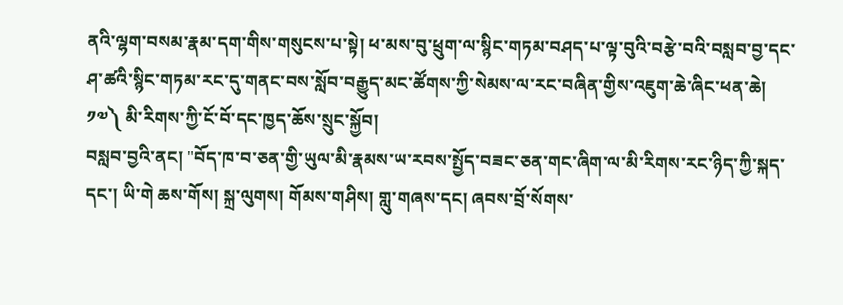ནའི་ལྷག་བསམ་རྣམ་དག་གིས་གསུངས་པ་སྟེ། ཕ་མས་བུ་ཕྲུག་ལ་སྙིང་གཏམ་བཤད་པ་ལྟ་བུའི་བརྩེ་བའི་བསླབ་བྱ་དང་ཤ་ཚའི་སྙིང་གཏམ་རང་དུ་གནང་བས་སློབ་བརྒྱུད་མང་ཚོགས་ཀྱི་སེམས་ལ་རང་བཞིན་གྱིས་འཇུག་ཆེ་ཞིང་ཕན་ཆེ།
༡༧༽ མི་རིགས་ཀྱི་ངོ་བོ་དང་ཁྱད་ཆོས་སྲུང་སྐྱོབ།
བསླབ་བྱའི་ནང། "བོད་ཁ་བ་ཅན་གྱི་ཡུལ་མི་རྣམས་ཡ་རབས་སྤྱོད་བཟང་ཅན་གང་ཞིག་ལ་མི་རིགས་རང་ཉིད་ཀྱི་སྐད་དང་། ཡི་གེ ཆས་གོས། སྐྲ་ལུགས། གོམས་གཤིས། གླུ་གཞས་དང། ཞབས་བྲོ་སོགས་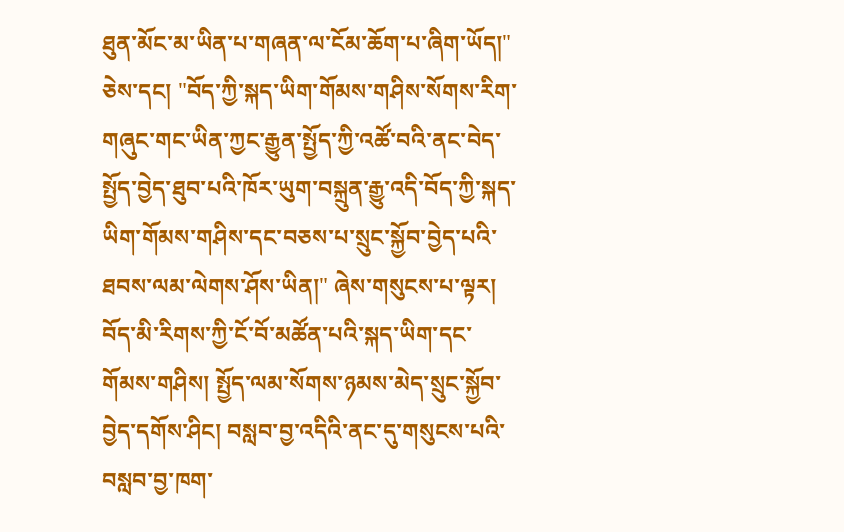ཐུན་མོང་མ་ཡིན་པ་གཞན་ལ་ངོམ་ཆོག་པ་ཞིག་ཡོད།" ཅེས་དང། "བོད་ཀྱི་སྐད་ཡིག་གོམས་གཤིས་སོགས་རིག་གཞུང་གང་ཡིན་ཀྱང་རྒྱུན་སྤྱོད་ཀྱི་འཚོ་བའི་ནང་བེད་སྤྱོད་བྱེད་ཐུབ་པའི་ཁོར་ཡུག་བསྐྲུན་རྒྱུ་འདི་བོད་ཀྱི་སྐད་ཡིག་གོམས་གཤིས་དང་བཅས་པ་སྲུང་སྐྱོབ་བྱེད་པའི་ཐབས་ལམ་ལེགས་ཤོས་ཡིན།" ཞེས་གསུངས་པ་ལྟར། བོད་མི་རིགས་ཀྱི་ངོ་བོ་མཚོན་པའི་སྐད་ཡིག་དང་གོམས་གཤིས། སྤྱོད་ལམ་སོགས་ཉམས་མེད་སྲུང་སྐྱོབ་བྱེད་དགོས་ཤིང། བསླབ་བྱ་འདིའི་ནང་དུ་གསུངས་པའི་བསླབ་བྱ་ཁག་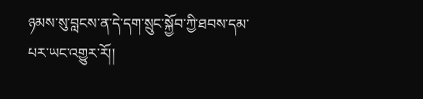ཉམས་སུ་བླངས་ན་དེ་དག་སྲུང་སྐྱོབ་ཀྱི་ཐབས་དམ་པར་ཡང་འགྱུར་རོ།།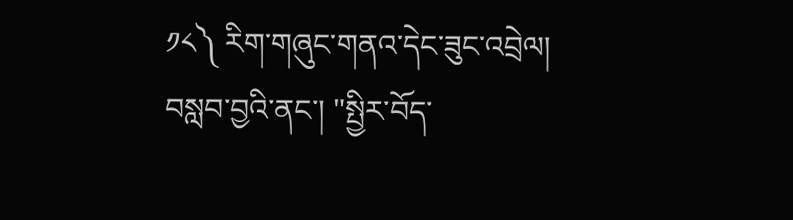༡༨༽ རིག་གཞུང་གནའ་དེང་ཟུང་འབྲེལ།
བསླབ་བྱའི་ནང་། "སྤྱིར་བོད་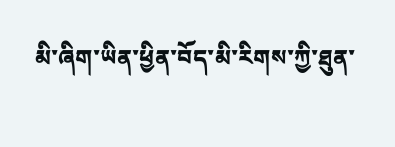མི་ཞིག་ཡིན་ཕྱིན་བོད་མི་རིགས་ཀྱི་ཐུན་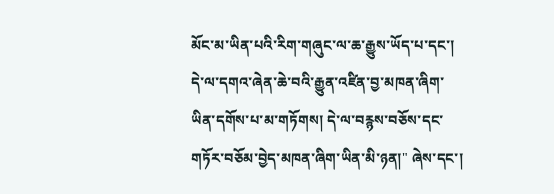མོང་མ་ཡིན་པའི་རིག་གཞུང་ལ་ཆ་རྒྱུས་ཡོད་པ་དང་། དེ་ལ་དགའ་ཞེན་ཆེ་བའི་རྒྱུན་འཛིན་བྱ་མཁན་ཞིག་ཡིན་དགོས་པ་མ་གཏོགས། དེ་ལ་བརྙས་བཅོས་དང་གཏོར་བཅོམ་བྱེད་མཁན་ཞིག་ཡིན་མི་ཉན།" ཞེས་དང་།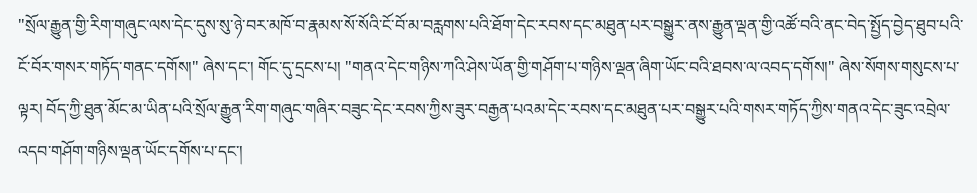"སྲོལ་རྒྱུན་གྱི་རིག་གཞུང་ལས་དེང་དུས་སུ་ཉེ་བར་མཁོ་བ་རྣམས་སོ་སོའི་ངོ་བོ་མ་བརླགས་པའི་ཐོག་དེང་རབས་དང་མཐུན་པར་བསྒྱུར་ནས་རྒྱུན་ལྡན་གྱི་འཚོ་བའི་ནང་བེད་སྤྱོད་བྱེད་ཐུབ་པའི་ངོ་བོར་གསར་གཏོད་གནང་དགོས།" ཞེས་དང་། གོང་དུ་དྲངས་པ། "གནའ་དེང་གཉིས་ཀའི་ཤེས་ཡོན་གྱི་གཤོག་པ་གཉིས་ལྡན་ཞིག་ཡོང་བའི་ཐབས་ལ་འབད་དགོས།" ཞེས་སོགས་གསུངས་པ་ལྟར། བོད་ཀྱི་ཐུན་མོང་མ་ཡིན་པའི་སྲོལ་རྒྱུན་རིག་གཞུང་གཞིར་བཟུང་དེང་རབས་ཀྱིས་ཟུར་བརྒྱན་པའམ་དེང་རབས་དང་མཐུན་པར་བསྒྱུར་པའི་གསར་གཏོད་ཀྱིས་གནའ་དེང་ཟུང་འབྲེལ་འདབ་གཤོག་གཉིས་ལྡན་ཡོང་དགོས་པ་དང་།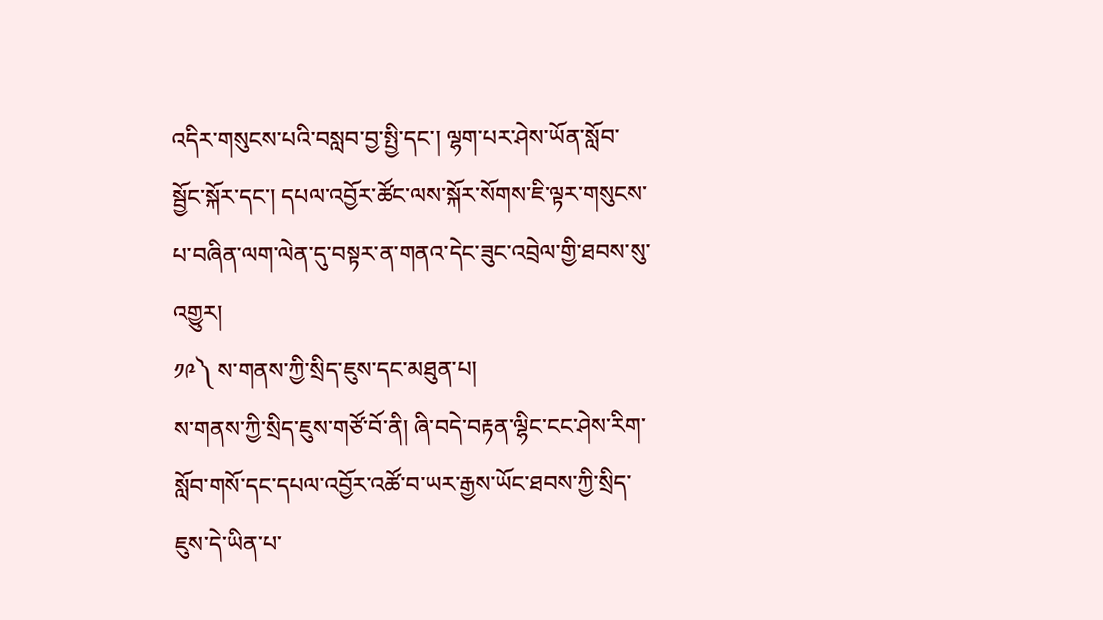འདིར་གསུངས་པའི་བསླབ་བྱ་སྤྱི་དང་། ལྷག་པར་ཤེས་ཡོན་སློབ་སྦྱོང་སྐོར་དང་། དཔལ་འབྱོར་ཚོང་ལས་སྐོར་སོགས་ཇི་ལྟར་གསུངས་པ་བཞིན་ལག་ལེན་དུ་བསྟར་ན་གནའ་དེང་ཟུང་འབྲེལ་གྱི་ཐབས་སུ་འགྱུར།
༡༩༽ ས་གནས་ཀྱི་སྲིད་ཇུས་དང་མཐུན་པ།
ས་གནས་ཀྱི་སྲིད་ཇུས་གཙོ་བོ་ནི། ཞི་བདེ་བརྟན་ལྷིང་ངང་ཤེས་རིག་སློབ་གསོ་དང་དཔལ་འབྱོར་འཚོ་བ་ཡར་རྒྱས་ཡོང་ཐབས་ཀྱི་སྲིད་ཇུས་དེ་ཡིན་པ་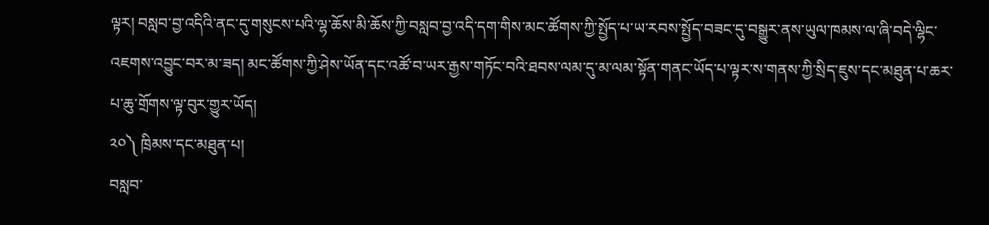ལྟར། བསླབ་བྱ་འདིའི་ནང་དུ་གསུངས་པའི་ལྷ་ཆོས་མི་ཆོས་ཀྱི་བསླབ་བྱ་འདི་དག་གིས་མང་ཚོགས་ཀྱི་སྤྱོད་པ་ཡ་རབས་སྤྱོད་བཟང་དུ་བསྒྱུར་ནས་ཡུལ་ཁམས་ལ་ཞི་བདེ་ལྷིང་འཇགས་འབྱུང་བར་མ་ཟད། མང་ཚོགས་ཀྱི་ཤེས་ཡོན་དང་འཚོ་བ་ཡར་རྒྱས་གཏོང་བའི་ཐབས་ལམ་དུ་མ་ལམ་སྟོན་གནང་ཡོད་པ་ལྟར་ས་གནས་ཀྱི་སྲིད་ཇུས་དང་མཐུན་པ་ཆར་པ་ཆུ་གྲོགས་ལྟ་བུར་གྱུར་ཡོད།
༢༠༽ ཁྲིམས་དང་མཐུན་པ།
བསླབ་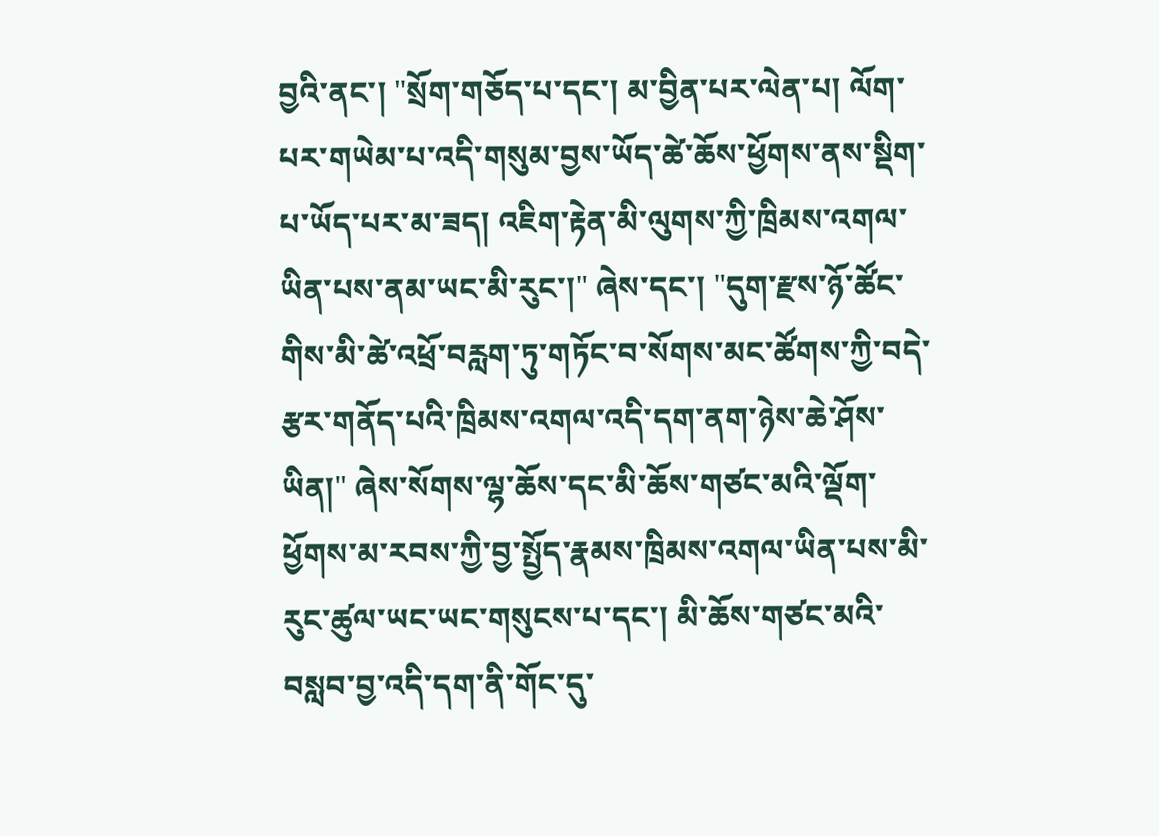བྱའི་ནང་། "སྲོག་གཅོད་པ་དང་། མ་བྱིན་པར་ལེན་པ། ལོག་པར་གཡེམ་པ་འདི་གསུམ་བྱས་ཡོད་ཚེ་ཆོས་ཕྱོགས་ནས་སྡིག་པ་ཡོད་པར་མ་ཟད། འཇིག་རྟེན་མི་ལུགས་ཀྱི་ཁྲིམས་འགལ་ཡིན་པས་ནམ་ཡང་མི་རུང་།" ཞེས་དང་། "དུག་རྫས་ཉོ་ཚོང་གིས་མི་ཚེ་འཕྲོ་བརླག་ཏུ་གཏོང་བ་སོགས་མང་ཚོགས་ཀྱི་བདེ་རྩར་གནོད་པའི་ཁྲིམས་འགལ་འདི་དག་ནག་ཉེས་ཆེ་ཤོས་ཡིན།" ཞེས་སོགས་ལྷ་ཆོས་དང་མི་ཆོས་གཙང་མའི་ལྡོག་ཕྱོགས་མ་རབས་ཀྱི་བྱ་སྤྱོད་རྣམས་ཁྲིམས་འགལ་ཡིན་པས་མི་རུང་ཚུལ་ཡང་ཡང་གསུངས་པ་དང་། མི་ཆོས་གཙང་མའི་བསླབ་བྱ་འདི་དག་ནི་གོང་དུ་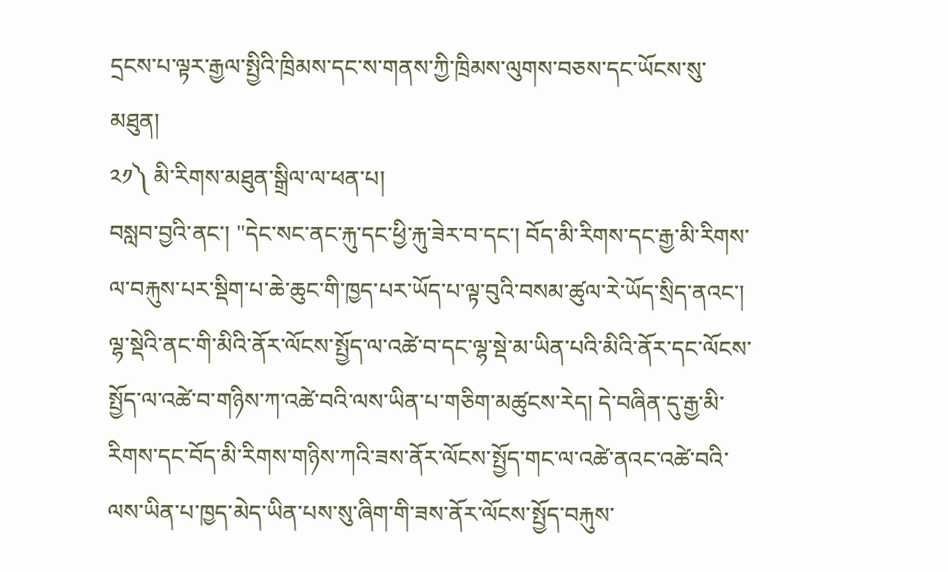དྲངས་པ་ལྟར་རྒྱལ་སྤྱིའི་ཁྲིམས་དང་ས་གནས་ཀྱི་ཁྲིམས་ལུགས་བཅས་དང་ཡོངས་སུ་མཐུན།
༢༡༽ མི་རིགས་མཐུན་སྒྲིལ་ལ་ཕན་པ།
བསླབ་བྱའི་ནང་། "དེང་སང་ནང་རྐུ་དང་ཕྱི་རྐུ་ཟེར་བ་དང་། བོད་མི་རིགས་དང་རྒྱ་མི་རིགས་ལ་བརྐུས་པར་སྡིག་པ་ཆེ་ཆུང་གི་ཁྱད་པར་ཡོད་པ་ལྟ་བུའི་བསམ་ཚུལ་རེ་ཡོད་སྲིད་ནའང་། ལྷ་སྡེའི་ནང་གི་མིའི་ནོར་ལོངས་སྤྱོད་ལ་འཚེ་བ་དང་ལྷ་སྡེ་མ་ཡིན་པའི་མིའི་ནོར་དང་ལོངས་སྤྱོད་ལ་འཚེ་བ་གཉིས་ཀ་འཚེ་བའི་ལས་ཡིན་པ་གཅིག་མཚུངས་རེད། དེ་བཞིན་དུ་རྒྱ་མི་རིགས་དང་བོད་མི་རིགས་གཉིས་ཀའི་ཟས་ནོར་ལོངས་སྤྱོད་གང་ལ་འཚེ་ནའང་འཚེ་བའི་ལས་ཡིན་པ་ཁྱད་མེད་ཡིན་པས་སུ་ཞིག་གི་ཟས་ནོར་ལོངས་སྤྱོད་བརྐུས་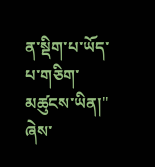ན་སྡིག་པ་ཡོད་པ་གཅིག་མཚུངས་ཡིན།" ཞེས་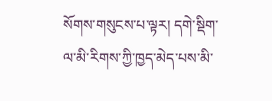སོགས་གསུངས་པ་ལྟར། དགེ་སྡིག་ལ་མི་རིགས་ཀྱི་ཁྱད་མེད་པས་མི་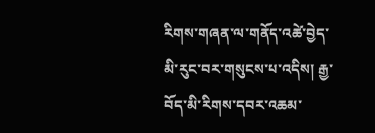རིགས་གཞན་ལ་གནོད་འཚེ་བྱེད་མི་རུང་བར་གསུངས་པ་འདིས། རྒྱ་བོད་མི་རིགས་དབར་འཆམ་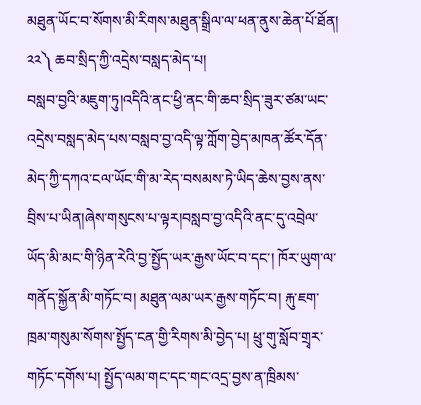མཐུན་ཡོང་བ་སོགས་མི་རིགས་མཐུན་སྒྲིལ་ལ་ཕན་ནུས་ཆེན་པོ་ཐོན།
༢༢༽ ཆབ་སྲིད་ཀྱི་འདྲེས་བསླད་མེད་པ།
བསླབ་བྱའི་མཇུག་ཏུ།འདིའི་ནང་ཕྱི་ནང་གི་ཆབ་སྲིད་ཟུར་ཙམ་ཡང་འདྲེས་བསླད་མེད་པས་བསླབ་བྱ་འདི་ལྟ་ཀློག་བྱེད་མཁན་ཚོར་དོན་མེད་ཀྱི་དཀའ་ངལ་ཡོང་གི་མ་རེད་བསམས་ཏེ་ཡིད་ཆེས་བྱས་ནས་བྲིས་པ་ཡིན།ཞེས་གསུངས་པ་ལྟར།བསླབ་བྱ་འདིའི་ནང་དུ་འབྲེལ་ཡོད་མི་མང་གི་ཉིན་རེའི་བྱ་སྤྱོད་ཡར་རྒྱས་ཡོང་བ་དང་། ཁོར་ཡུག་ལ་གནོད་སྐྱོན་མི་གཏོང་བ། མཐུན་ལམ་ཡར་རྒྱས་གཏོང་བ། རྐུ་ཇག་ཁྲམ་གསུམ་སོགས་སྤྱོད་ངན་གྱི་རིགས་མི་བྱེད་པ། ཕྲུ་གུ་སློབ་གྲྭར་གཏོང་དགོས་པ། སྤྱོད་ལམ་གང་དང་གང་འདྲ་བྱས་ན་ཁྲིམས་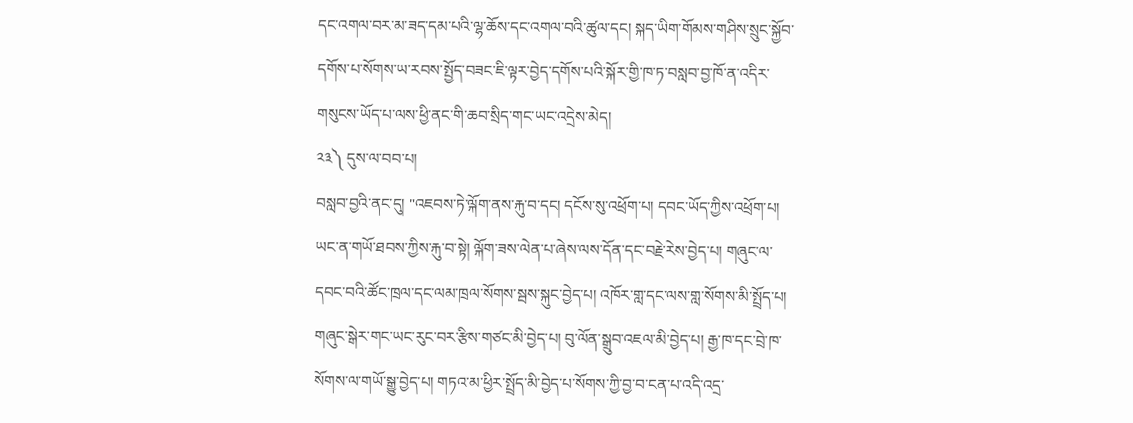དང་འགལ་བར་མ་ཟད་དམ་པའི་ལྷ་ཆོས་དང་འགལ་བའི་ཚུལ་དང། སྐད་ཡིག་གོམས་གཤིས་སྲུང་སྐྱོབ་དགོས་པ་སོགས་ཡ་རབས་སྤྱོད་བཟང་ཇི་ལྟར་བྱེད་དགོས་པའི་སྐོར་གྱི་ཁ་ཏ་བསླབ་བྱ་ཁོ་ན་འདིར་གསུངས་ཡོད་པ་ལས་ཕྱི་ནང་གི་ཆབ་སྲིད་གང་ཡང་འདྲེས་མེད།
༢༣༽ དུས་ལ་བབ་པ།
བསླབ་བྱའི་ནང་དུ། "འཇབས་ཏེ་ལྐོག་ནས་རྐུ་བ་དང། དངོས་སུ་འཕྲོག་པ། དབང་ཡོད་ཀྱིས་འཕྲོག་པ། ཡང་ན་གཡོ་ཐབས་ཀྱིས་རྐུ་བ་སྟེ། ལྐོག་ཟས་ལེན་པ་ཞེས་ལས་དོན་དང་བརྗེ་རེས་བྱེད་པ། གཞུང་ལ་དབང་བའི་ཚོང་ཁྲལ་དང་ལམ་ཁྲལ་སོགས་སྦས་སྐུང་བྱེད་པ། འཁོར་གླ་དང་ལས་གླ་སོགས་མི་སྤྲོད་པ། གཞུང་སྒེར་གང་ཡང་རུང་བར་རྩིས་གཙང་མི་བྱེད་པ། བུ་ལོན་སྒྲུབ་འཇལ་མི་བྱེད་པ། རྒྱ་ཁ་དང་བྲེ་ཁ་སོགས་ལ་གཡོ་སྒྱུ་བྱེད་པ། གཏའ་མ་ཕྱིར་སྤྲོད་མི་བྱེད་པ་སོགས་ཀྱི་བྱ་བ་ངན་པ་འདི་འདྲ་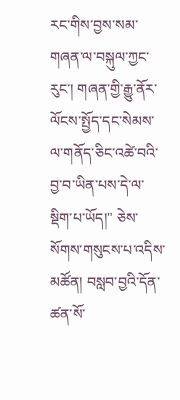རང་གིས་བྱས་སམ་གཞན་ལ་བསྐུལ་ཀྱང་རུང་། གཞན་གྱི་རྒྱུ་ནོར་ལོངས་སྤྱོད་དང་སེམས་ལ་གནོད་ཅིང་འཚེ་བའི་བྱ་བ་ཡིན་པས་དེ་ལ་སྡིག་པ་ཡོད།" ཅེས་སོགས་གསུངས་པ་འདིས་མཚོན། བསླབ་བྱའི་དོན་ཚན་སོ་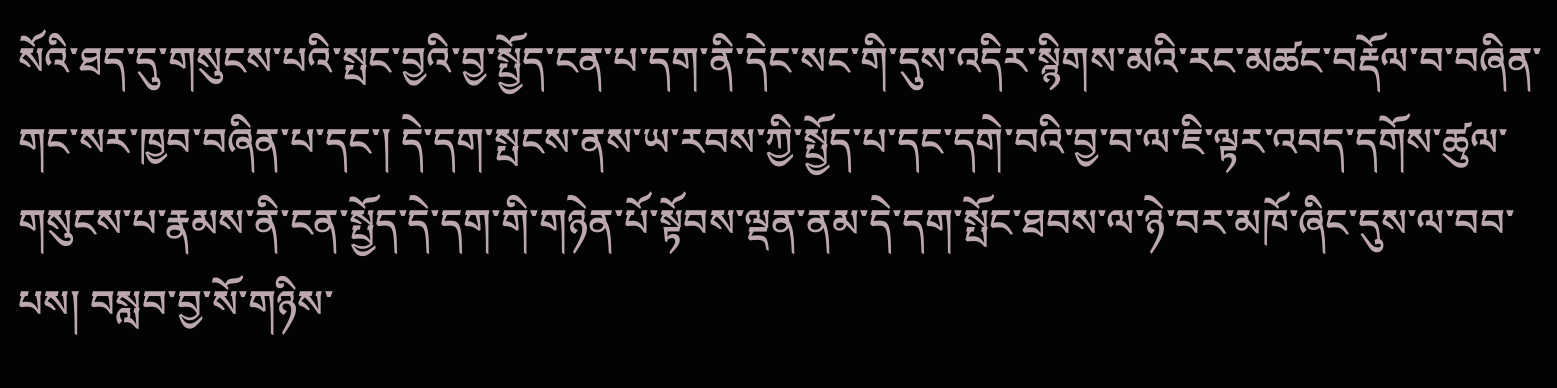སོའི་ཐད་དུ་གསུངས་པའི་སྤང་བྱའི་བྱ་སྤྱོད་ངན་པ་དག་ནི་དེང་སང་གི་དུས་འདིར་སྙིགས་མའི་རང་མཚང་བརྡོལ་བ་བཞིན་གང་སར་ཁྱབ་བཞིན་པ་དང་། དེ་དག་སྤངས་ནས་ཡ་རབས་ཀྱི་སྤྱོད་པ་དང་དགེ་བའི་བྱ་བ་ལ་ཇི་ལྟར་འབད་དགོས་ཚུལ་གསུངས་པ་རྣམས་ནི་ངན་སྤྱོད་དེ་དག་གི་གཉེན་པོ་སྟོབས་ལྡན་ནམ་དེ་དག་སྤོང་ཐབས་ལ་ཉེ་བར་མཁོ་ཞིང་དུས་ལ་བབ་པས། བསླབ་བྱ་སོ་གཉིས་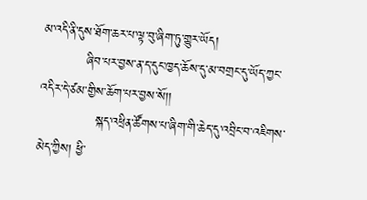མ་འདི་ནི་དུས་ཐོག་ཆར་པ་ལྟ་བུ་ཞིག་ཏུ་གྱུར་ཡོད།
          ཞིབ་པར་བྱས་ན་ད་དུང་ཁྱད་ཆོས་དུ་མ་བགྲང་དུ་ཡོད་ཀྱང་འདིར་དེ་ཙམ་གྱིས་ཆོག་པར་བྱས་སོ།།
             སྐད་འཕྲིན་ཚོགས་པ་ཞིག་གི་ཆེད་དུ་འབྲིང་བ་འཇིགས་མེད་ཀྱིས། ཕྱི་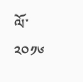ལོ་ ༢༠༡༦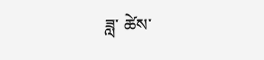ཟླ་ ཚེས་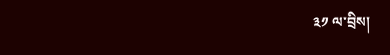༣༡ ལ་བྲིས།